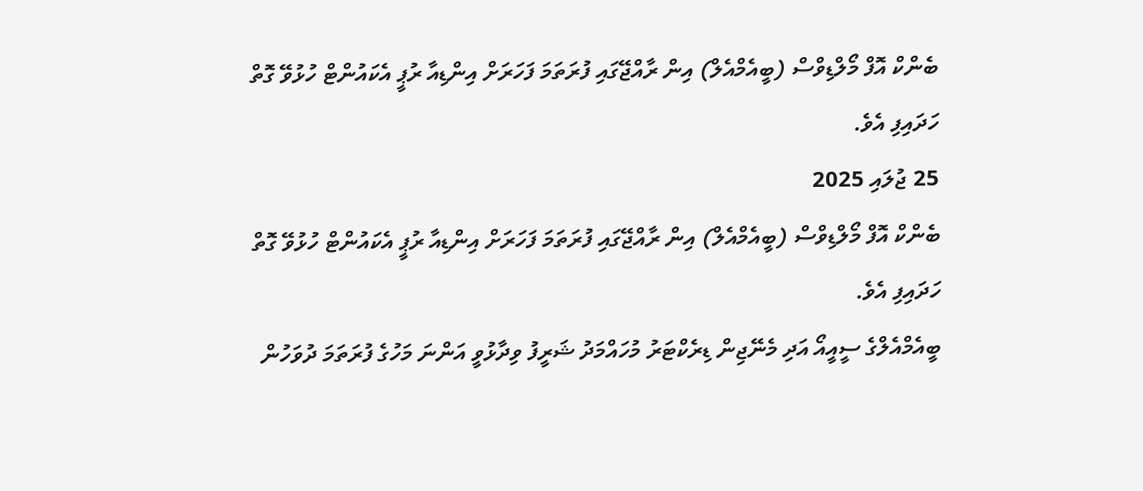ބެންކް އޮފް މޯލްޑިވްސް (ބީއެމްއެލް) އިން ރާއްޖޭގައި ފުރަތަމަ ފަހަރަށް އިންޑިއާ ރުޕީ އެކައުންޓް ހުޅުވޭ ގޮތް ހަދައިފި އެވެ.
25 ޖުލައި 2025
ބެންކް އޮފް މޯލްޑިވްސް (ބީއެމްއެލް) އިން ރާއްޖޭގައި ފުރަތަމަ ފަހަރަށް އިންޑިއާ ރުޕީ އެކައުންޓް ހުޅުވޭ ގޮތް ހަދައިފި އެވެ.
ބީއެމްއެލްގެ ސީއީއޯ އަދި މެނޭޖިން ޑިރެކްޓަރު މުހައްމަދު ޝަރީފު ވިދާޅުވީ އަންނަ މަހުގެ ފުރަތަމަ ދުވަހުން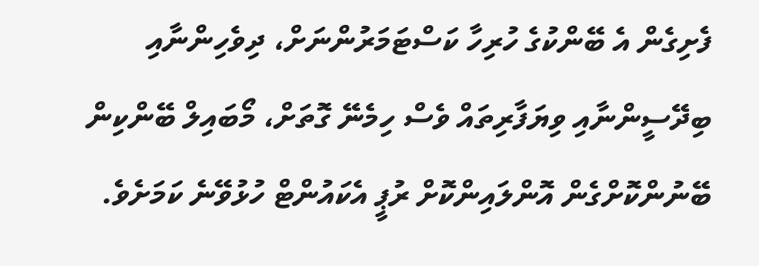ފެށިގެން އެ ބޭންކުގެ ހުރިހާ ކަސްޓަމަރުންނަށް، ދިވެހިންނާއި ބިދޭސީންނާއި ވިޔަފާރިތައް ވެސް ހިމެނޭ ގޮތަށް، މޯބައިލް ބޭންކިން ބޭނުންކޮށްގެން އޮންލައިންކޮށް ރުޕީ އެކައުންޓް ހުޅުވޭނެ ކަމަށެވެ.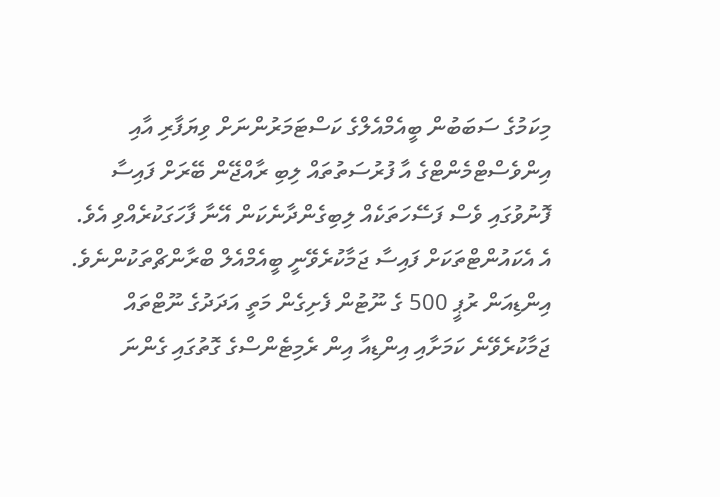މިކަމުގެ ސަބަބުން ބީއެމްއެލްގެ ކަސްޓަމަރުންނަށް ވިޔަފާރި އާއި އިންވެސްޓްމެންޓްގެ އާ ފުރުސަތުތައް ލިބި ރާއްޖޭން ބޭރަށް ފައިސާ ފޮނުވުގައި ވެސް ފަސޭހަތަކެއް ލިބިގެންދާނެކަން އޭނާ ފާހަގަކުރެއްވި އެވެ.
އެ އެކައުންޓްތަކަށް ފައިސާ ޖަމާކުރެވޭނީ ބީއެމްއެލް ބްރާންޗްތަކުންނެވެ. އިންޑިއަން ރުޕީ 500 ގެ ނޫޓުން ފެށިގެން މަތީ އަދަދުގެ ނޫޓްތައް ޖަމާކުރެވޭނެ ކަމަށާއި އިންޑިއާ އިން ރެމިޓެންސްގެ ގޮތުގައި ގެންނަ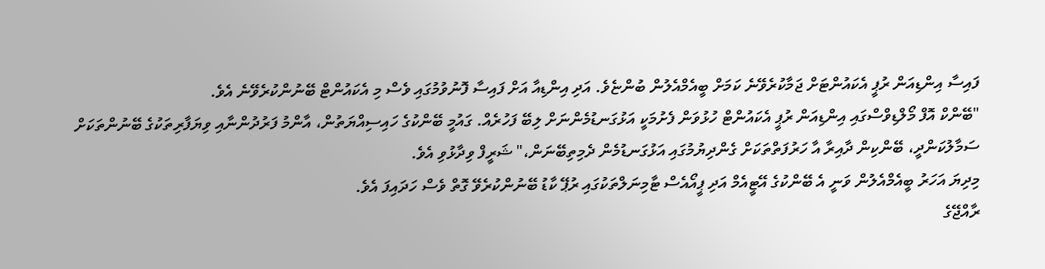ފައިސާ އިންޑިއަން ރުޕީ އެކައުންޓަށް ޖަމާކުރެވޭނެ ކަމަށް ބީއެމްއެލުން ބުންޏެވެ. އަދި އިންޑިއާ އަށް ފައިސާ ފޮނުވުމުގައި ވެސް މި އެކައުންޓް ބޭނުންކުރެވޭނެ އެވެ.
"ބޭންކް އޮފް މޯލްޑިވްސްގައި އިންޑިއަން ރުޕީ އެކައުންޓް ހުޅުވަން ފެށުމަކީ އަޅުގަނޑުމެންނަށް ލިބޭ ފަހުރެއް. ގައުމީ ބޭންކުގެ ހައިސިއްޔަތުން، އާންމު ފަރުދުންނާއި ވިޔަފާރިތަކުގެ ބޭނުންތަކަށް ސަމާލުކަންދީ، ބޭންކިން ދާއިރާ އާ ހަރުފަތްތަކަށް ގެންދިޔުމުގައި އަޅުގަނޑުމެން ދެމިތިބޭނަން،" ޝަރީފް ވިދާޅުވި އެވެ.
މިދިޔަ އަހަރު ބީއެމްއެލުން ވަނީ އެ ބޭންކުގެ އޭޓީއެމް އަދި ޕީއޯއެސް ޓާމިނަލްތަކުގައި ރުޕޭ ކާޑު ބޭނުންކުރެވޭ ގޮތް ވެސް ހަދައިފަ އެވެ.
ރާއްޖޭގެ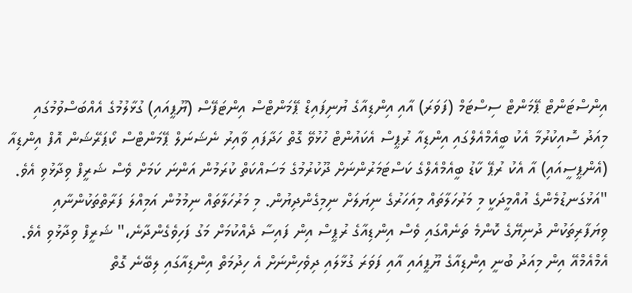އިންސްޓަންޓް ޕޭމަންޓް ސިސްޓަމް (ފަވަރަ) އާއި އިންޑިއާގެ ޔުނިފައިޑް ޕޭމަންޓްސް އިންޓަފޭސް (ޔޫޕީއައި) ގުޅާލުމުގެ އެއްބަސްވުމުގައި މިއަދު ސޮއިކުރުމާ އެކު ބީއެމްއެލްގައި އިންޑިއާ ރުޕީސް އެކައުންޓް ހުޅުވޭ ގޮތް ހަދާފައި ވާއިރު ނެޝަނަލް ޕޭމަންޓްސް ކޯޕަރޭޝަން އޮފް އިންޑިއާ (އެންޕީސީއައި) އާ އެކު ރުޕޭ ކާޑު ބީއެމްއެލްގެ ކަސްޓަމަރުންނަށް ދޫކުރުމުގެ މަސައްކަތް ކުރަމުން އަންނަ ކަމަށް ވެސް ޝަރީފް ވިދާޅުވި އެވެ.
"އަޅުގަނޑުމެންގެ އުއްމީދަކީ މި މަރުހަލާތައް މިއަހަރުގެ ނިޔަލަށް ނިމިގެންދިޔުން. މި މަރުހަލާތައް ނިމުމުން އަމިއްލަ ފަރާތްތަކުންނާއި ވިޔަފާރިތަކުން ދުނިޔޭގެ ކޮންމެ ތަނެއްގައި ވެސް އިންޑިއާގެ ރުޕީސް އިން ފައިސާ ދެއްކުމަށް މަގު ފަހިވެގެންދާނެ،" ޝަރީފް ވިދާޅުވި އެވެ.
އެމްއެމްއޭ އިން މިއަދު ބުނީ އިންޑިއާގެ ޔޫޕީއައި އާއި ފަވަރަ ގުޅާލައި ދިވެހިންނަށް އެ ހިދުމަތް އިންޑިއާގައި ލިބޭނެ ގޮތް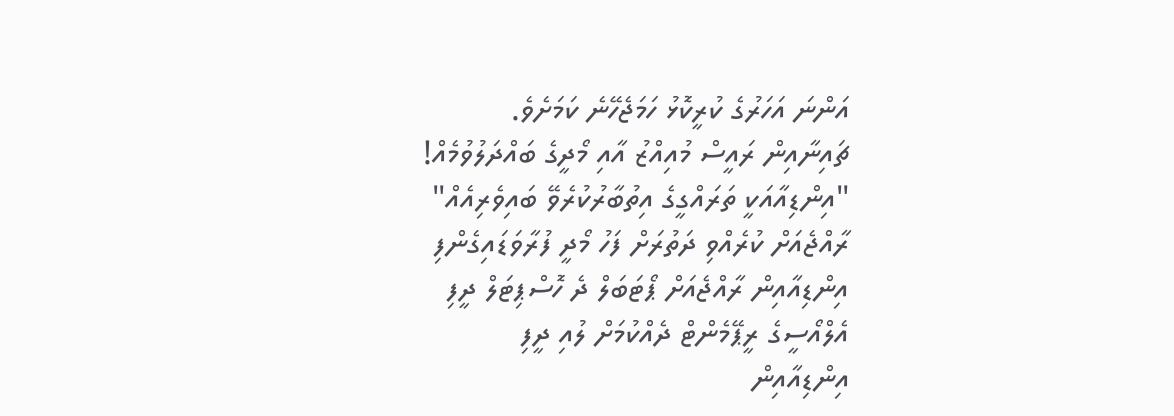އަންނަ އަހަރުގެ ކުރީކޮޅު ހަމަޖެހޭނެ ކަމަށެވެ.
ޗައިނާއިން ރައީސް މުއިއްޒު އާއި މޯދީގެ ބައްދަލުވުމެއް!
"އިންޑިއާއަކީ ތަރައްގީގެ އިތުބާރުކުރެވޭ ބައިވެރިއެއް"
ރާއްޖެއަށް ކުރެއްވި ދަތުރަށް ފަހު މޯދީ ފުރާވަޑައިގެންފި
އިންޑިއާއިން ރާއްޖެއަށް ޕޯޓަބަލް ދެ ހޮސްޕިޓަލް ދީފި
އެލްއޯސީގެ ރީޕޭމެންޓް ދެއްކުމަށް ލުއި ދީފި
އިންޑިއާއިން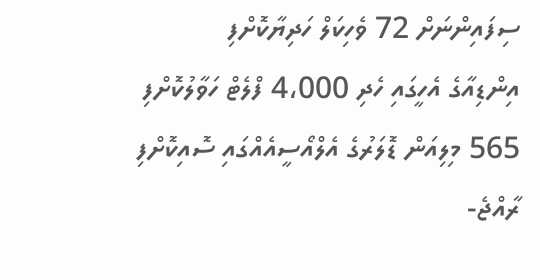ސިފައިންނަށް 72 ވެހިކަލް ހަދިޔާކޮށްފި
އިންޑިއާގެ އެހީގައި ހެދި 4،000 ފްލެޓް ހަވާލުކޮށްފި
565 މިލިއަން ޑޮލަރުގެ އެލްއޯސީއެއްގައި ސޮއިކޮށްފި
ރާއްޖެ-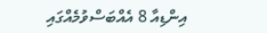އިންޑިއާ 8 އެއްބަސްވުމެއްގައި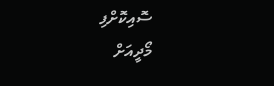ސޮއިކޮށްފި
މޯދީއަށް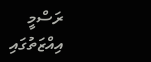ރަސްމީ އިއްޒަތުގައި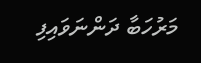މަރުހަބާ ދަންނަވައިފި